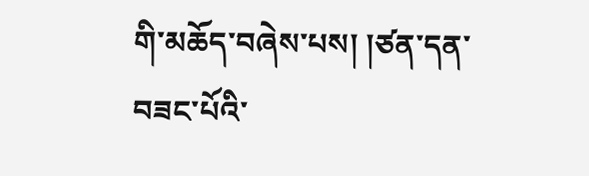གི་མཆོད་བཞེས་པས། །ཙན་དན་བཟང་པོའི་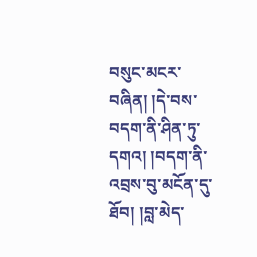བསུང་མངར་བཞིན། །དེ་བས་བདག་ནི་ཤིན་ཏུ་དགའ། །བདག་ནི་འབྲས་བུ་མངོན་དུ་ཐོབ། །བླ་མེད་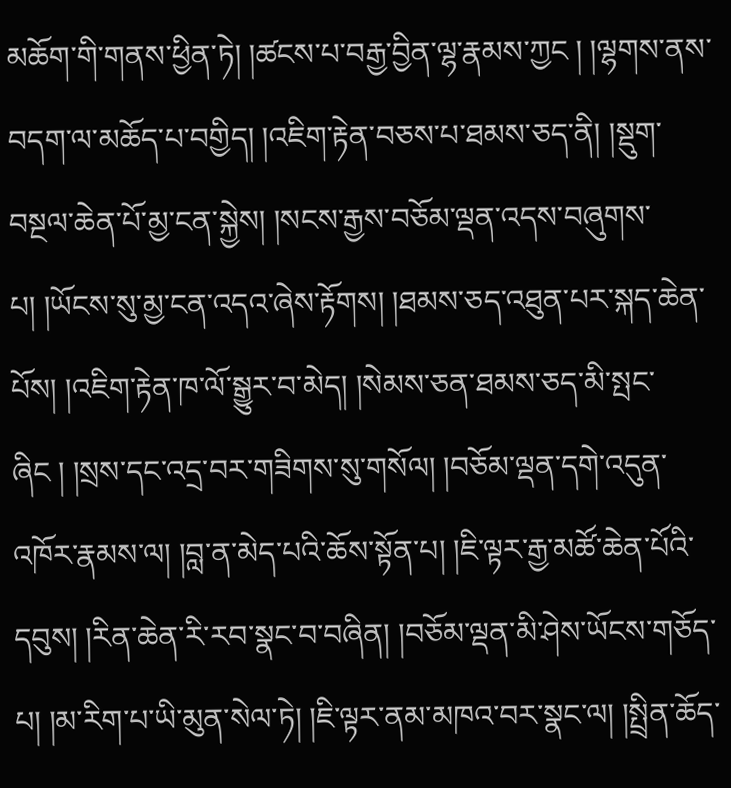མཆོག་གི་གནས་ཕྱིན་ཏེ། །ཚངས་པ་བརྒྱ་བྱིན་ལྷ་རྣམས་ཀྱང ། །ལྷགས་ནས་བདག་ལ་མཆོད་པ་བགྱིད། །འཇིག་རྟེན་བཅས་པ་ཐམས་ཅད་ནི། །སྡུག་བསྔལ་ཆེན་པོ་མྱ་ངན་སྐྱེས། །སངས་རྒྱས་བཅོམ་ལྡན་འདས་བཞུགས་པ། །ཡོངས་སུ་མྱ་ངན་འདའ་ཞེས་རྟོགས། །ཐམས་ཅད་འཐུན་པར་སྐད་ཆེན་པོས། །འཇིག་རྟེན་ཁ་ལོ་སྒྱུར་བ་མེད། །སེམས་ཅན་ཐམས་ཅད་མི་སྤང་ཞིང ། །སྲས་དང་འདྲ་བར་གཟིགས་སུ་གསོལ། །བཅོམ་ལྡན་དགེ་འདུན་འཁོར་རྣམས་ལ། །བླ་ན་མེད་པའི་ཆོས་སྟོན་པ། །ཇི་ལྟར་རྒྱ་མཚོ་ཆེན་པོའི་དབུས། །རིན་ཆེན་རི་རབ་སྣང་བ་བཞིན། །བཅོམ་ལྡན་མི་ཤེས་ཡོངས་གཅོད་པ། །མ་རིག་པ་ཡི་མུན་སེལ་ཏེ། །ཇི་ལྟར་ནམ་མཁའ་བར་སྣང་ལ། །སྤྲིན་ཆོད་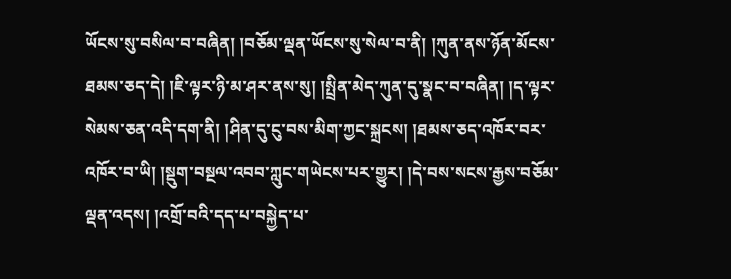ཡོངས་སུ་བསིལ་བ་བཞིན། །བཅོམ་ལྡན་ཡོངས་སུ་སེལ་བ་ནི། །ཀུན་ནས་ཉོན་མོངས་ཐམས་ཅད་དེ། །ཇི་ལྟར་ཉི་མ་ཤར་ནས་སུ། །སྤྲིན་མེད་ཀུན་དུ་སྣང་བ་བཞིན། །ད་ལྟར་སེམས་ཅན་འདི་དག་ནི། །ཤིན་དུ་ངུ་བས་མིག་ཀྱང་སྐྲངས། །ཐམས་ཅད་འཁོར་བར་འཁོར་བ་ཡི། །སྡུག་བསྔལ་འབབ་ཀླུང་གཡེངས་པར་གྱུར། །དེ་བས་སངས་རྒྱས་བཅོམ་ལྡན་འདས། །འགྲོ་བའི་དད་པ་བསྐྱེད་པ་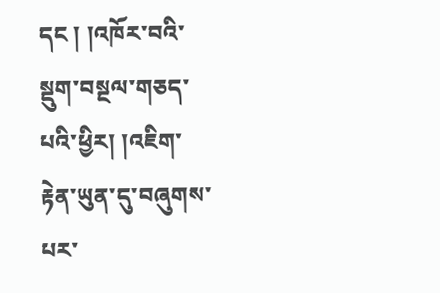དང ། །འཁོར་བའི་སྡུག་བསྔལ་གཅད་པའི་ཕྱིར། །འཇིག་རྟེན་ཡུན་དུ་བཞུགས་པར་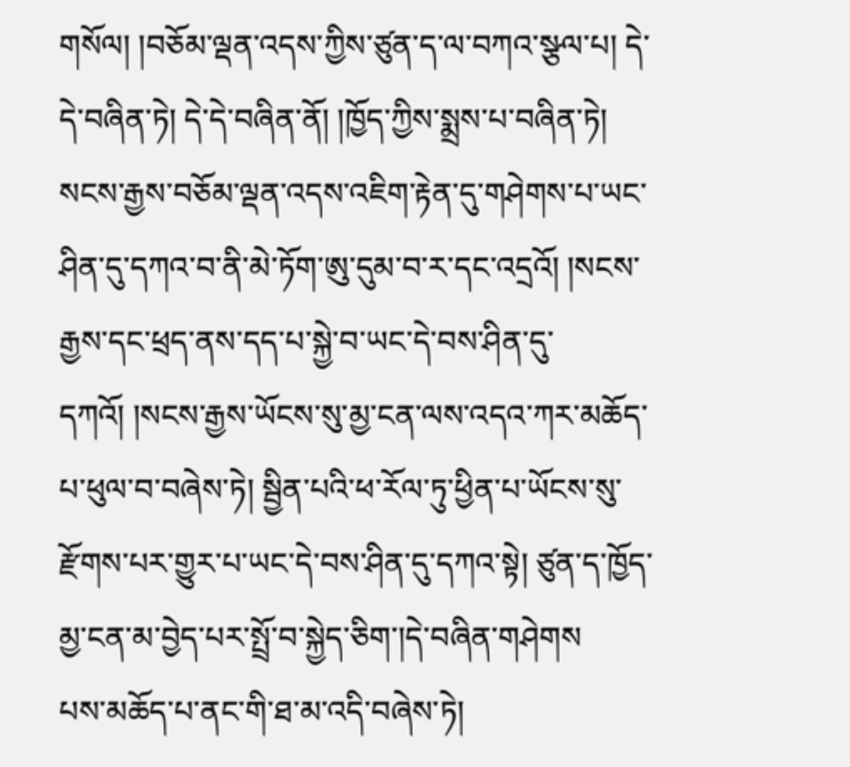གསོལ། །བཅོམ་ལྡན་འདས་ཀྱིས་ཙུན་ད་ལ་བཀའ་སྩལ་པ། དེ་དེ་བཞིན་ཏེ། དེ་དེ་བཞིན་ནོ། །ཁྱོད་ཀྱིས་སྨྲས་པ་བཞིན་ཏེ། སངས་རྒྱས་བཅོམ་ལྡན་འདས་འཇིག་རྟེན་དུ་གཤེགས་པ་ཡང་ཤིན་དུ་དཀའ་བ་ནི་མེ་ཏོག་ཨུ་དུམ་བ་ར་དང་འདྲའོ། །སངས་རྒྱས་དང་ཕྲད་ནས་དད་པ་སྐྱེ་བ་ཡང་དེ་བས་ཤིན་དུ་དཀའོ། །སངས་རྒྱས་ཡོངས་སུ་མྱ་ངན་ལས་འདའ་ཀར་མཆོད་པ་ཕུལ་བ་བཞེས་ཏེ། སྦྱིན་པའི་ཕ་རོལ་ཏུ་ཕྱིན་པ་ཡོངས་སུ་རྫོགས་པར་གྱུར་པ་ཡང་དེ་བས་ཤིན་དུ་དཀའ་སྟེ། ཙུན་ད་ཁྱོད་མྱ་ངན་མ་བྱེད་པར་སྤྲོ་བ་སྐྱེད་ཅིག་།དེ་བཞིན་གཤེགས
པས་མཆོད་པ་ནང་གི་ཐ་མ་འདི་བཞེས་ཏེ།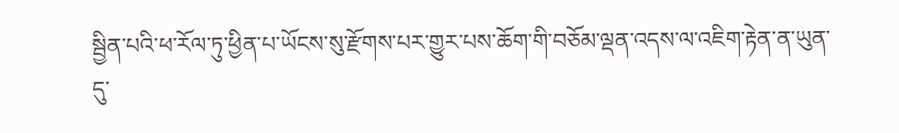སྦྱིན་པའི་ཕ་རོལ་ཏུ་ཕྱིན་པ་ཡོངས་སུ་རྫོགས་པར་གྱུར་པས་ཆོག་གི་བཅོམ་ལྡན་འདས་ལ་འཇིག་རྟེན་ན་ཡུན་དུ་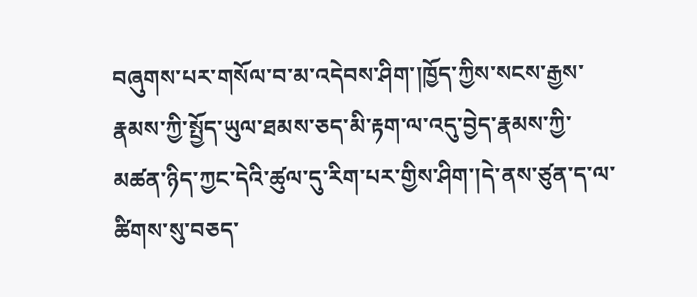བཞུགས་པར་གསོལ་བ་མ་འདེབས་ཤིག་།ཁྱོད་ཀྱིས་སངས་རྒྱས་རྣམས་ཀྱི་སྤྱོད་ཡུལ་ཐམས་ཅད་མི་རྟག་ལ་འདུ་བྱེད་རྣམས་ཀྱི་མཚན་ཉིད་ཀྱང་དེའི་ཚུལ་དུ་རིག་པར་གྱིས་ཤིག་།དེ་ནས་ཙུན་ད་ལ་ཚིགས་སུ་བཅད་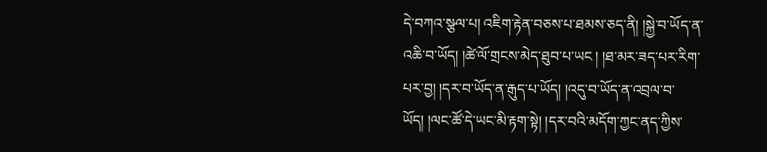དེ་བཀའ་སྩལ་པ། འཇིག་རྟེན་བཅས་པ་ཐམས་ཅད་ནི། །སྐྱེ་བ་ཡོད་ན་འཆི་བ་ཡོད། །ཚེ་ལོ་གྲངས་མེད་ཐུབ་པ་ཡང ། །ཐ་མར་ཟད་པར་རིག་པར་བྱ། །དར་བ་ཡོད་ན་རྒུད་པ་ཡོད། །འདུ་བ་ཡོད་ན་འབྲལ་བ་ཡོད། །ལང་ཚོ་དེ་ཡང་མི་རྟག་སྟེ། །དར་བའི་མདོག་ཀྱང་ནད་ཀྱིས་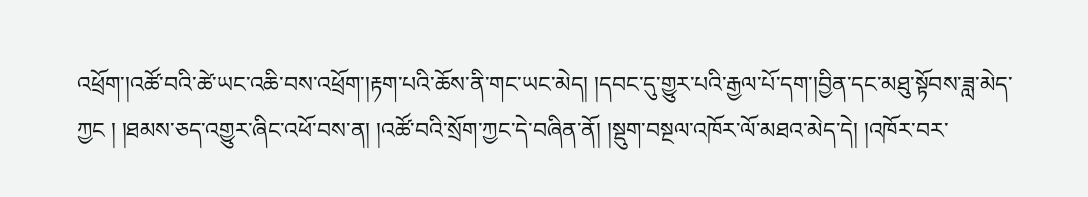འཕྲོག་།འཚོ་བའི་ཚེ་ཡང་འཆི་བས་འཕྲོག་།རྟག་པའི་ཆོས་ནི་གང་ཡང་མེད། །དབང་དུ་གྱུར་པའི་རྒྱལ་པོ་དག་།བྱིན་དང་མཐུ་སྟོབས་ཟླ་མེད་ཀྱང ། །ཐམས་ཅད་འགྱུར་ཞིང་འཕོ་བས་ན། །འཚོ་བའི་སྲོག་ཀྱང་དེ་བཞིན་ནོ། །སྡུག་བསྔལ་འཁོར་ལོ་མཐའ་མེད་དེ། །འཁོར་བར་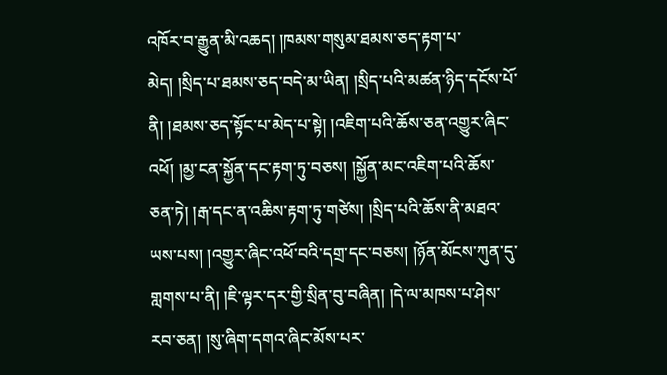འཁོར་བ་རྒྱུན་མི་འཆད། །ཁམས་གསུམ་ཐམས་ཅད་རྟག་པ་མེད། །སྲིད་པ་ཐམས་ཅད་བདེ་མ་ཡིན། །སྲིད་པའི་མཚན་ཉིད་དངོས་པོ་ནི། །ཐམས་ཅད་སྟོང་པ་མེད་པ་སྟེ། །འཇིག་པའི་ཆོས་ཅན་འགྱུར་ཞིང་འཕོ། །མྱ་ངན་སྐྱོན་དང་རྟག་ཏུ་བཅས། །སྐྱོན་མང་འཇིག་པའི་ཆོས་ཅན་ཏེ། །རྒ་དང་ན་འཆིས་རྟག་ཏུ་གཙེས། །སྲིད་པའི་ཆོས་ནི་མཐའ་ཡས་པས། །འགྱུར་ཞིང་འཕོ་བའི་དགྲ་དང་བཅས། །ཉོན་མོངས་ཀུན་དུ་གླགས་པ་ནི། །ཇི་ལྟར་དར་གྱི་སྲིན་བུ་བཞིན། །དེ་ལ་མཁས་པ་ཤེས་རབ་ཅན། །སུ་ཞིག་དགའ་ཞིང་མོས་པར་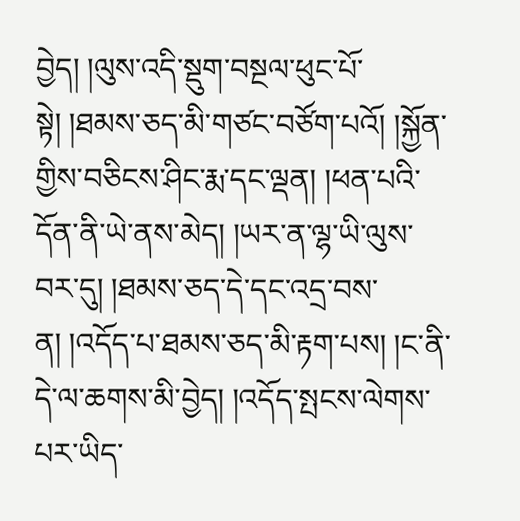བྱེད། །ལུས་འདི་སྡུག་བསྔལ་ཕུང་པོ་སྟེ། །ཐམས་ཅད་མི་གཙང་བཙོག་པའོ། །སྐྱོན་གྱིས་བཅིངས་ཤིང་རྨ་དང་ལྡན། །ཕན་པའི་དོན་ནི་ཡེ་ནས་མེད། །ཡར་ན་ལྷ་ཡི་ལུས་བར་དུ། །ཐམས་ཅད་དེ་དང་འདྲ་བས་ན། །འདོད་པ་ཐམས་ཅད་མི་རྟག་པས། །ང་ནི་དེ་ལ་ཆགས་མི་བྱེད། །འདོད་སྤངས་ལེགས་པར་ཡིད་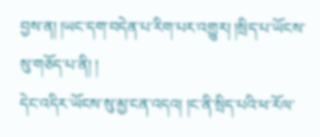བྱས་ན། །ཡང་དག་བདེན་པ་རིག་པར་འགྱུར། །སྲིད་པ་ཡོངས་སུ་གཅོད་པ་ནི། །
དེང་འདིར་ཡོངས་སུ་མྱ་ངན་འདའ། །ང་ནི་སྲིད་པའི་ཕ་རོལ་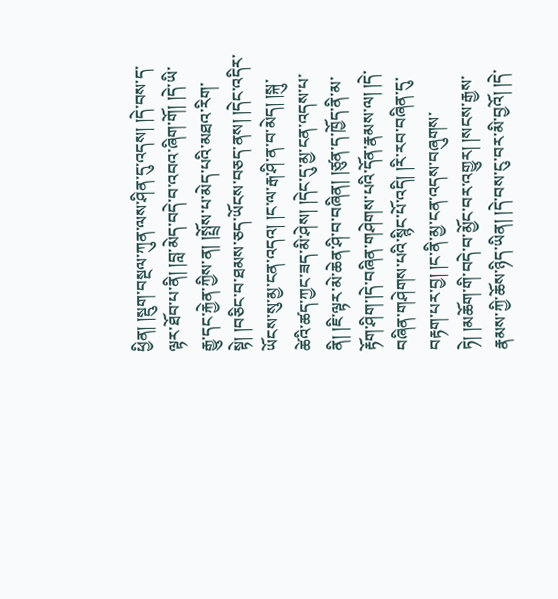ཕྱིན། །སྡུག་བསྔལ་ཀུན་ལས་ཤིན་དུ་འདས། །དེ་བས་ད་ལྟར་ཐོབ་པ་ནི། །བླ་མེད་བདེ་བ་འབའ་ཞིག་གོ། །དེ་ཡི་རྒྱུ་དང་རྐྱེན་ཀྱིས་ན། །སྤྲོས་པ་མེད་པའི་མཐའ་རིག་སྟེ། །བཅིང་བ་ཐམས་ཅད་ཡོངས་བཅད་ནས། །དེང་འདིར་ཡོངས་སུ་མྱ་ངན་འདའ། །ང་ལ་རྒ་ཤི་ན་བ་མེད། །སྐུ་ཚེའི་ཚད་ཀྱང་ཟད་མི་ཤེས། །དེང་དུ་མྱ་ངན་འདས་པ་ནི། །ཇི་ལྟར་མེ་ཆེན་ཤི་བ་བཞིན། །ཙུན་ད་ཁྱོད་ནི་མ་རྟོག་ཤིག་།དེ་བཞིན་གཤེགས་པའི་དོན་རྣམས་ལ། །དེ་བཞིན་གཤེགས་པའི་སྙིང་པོ་འདི། །རི་རབ་བཞིན་དུ་བརྟག་པར་བྱ། །ང་ནི་མྱ་ངན་འདས་བཞུགས་ཏེ། །མཆོག་གི་བདེ་བ་མྱོང་བར་འགྱུར། །སངས་རྒྱས་རྣམས་ཀྱི་ཆོས་ཉིད་ཡིན། །དེ་བས་ངུ་བར་མི་བྱའོ། །དེ་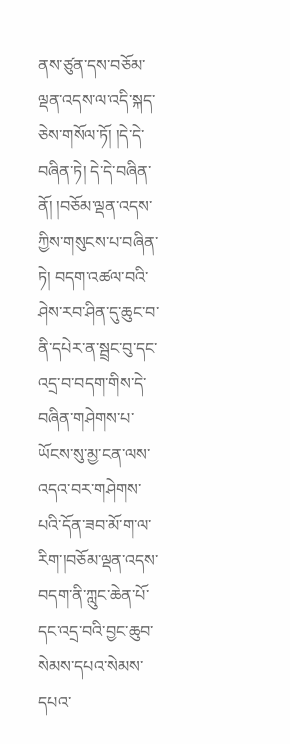ནས་ཙུན་དས་བཅོམ་ལྡན་འདས་ལ་འདི་སྐད་ཅེས་གསོལ་ཏོ། །དེ་དེ་བཞིན་ཏེ། དེ་དེ་བཞིན་ནོ། །བཅོམ་ལྡན་འདས་ཀྱིས་གསུངས་པ་བཞིན་ཏེ། བདག་འཚལ་བའི་ཤེས་རབ་ཤིན་དུ་ཆུང་བ་ནི་དཔེར་ན་སྦྲང་བུ་དང་འདྲ་བ་བདག་གིས་དེ་བཞིན་གཤེགས་པ་ཡོངས་སུ་མྱ་ངན་ལས་འདའ་བར་གཤེགས་པའི་དོན་ཟབ་མོ་ག་ལ་རིག་།བཅོམ་ལྡན་འདས་བདག་ནི་ཀླུང་ཆེན་པོ་དང་འདྲ་བའི་བྱང་ཆུབ་སེམས་དཔའ་སེམས་དཔའ་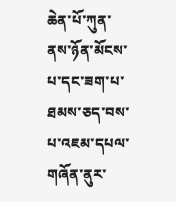ཆེན་པོ་ཀུན་ནས་ཉོན་མོངས་པ་དང་ཟག་པ་ཐམས་ཅད་བས་པ་འཇམ་དཔལ་གཞོན་ནུར་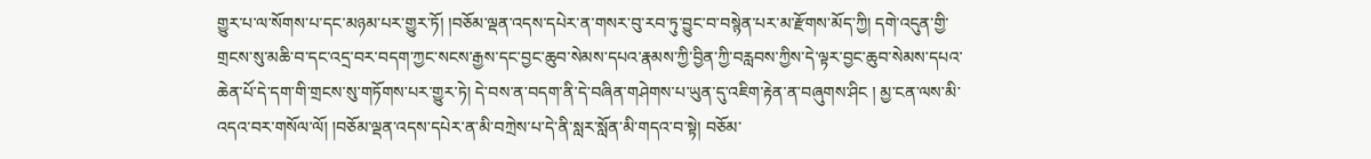གྱུར་པ་ལ་སོགས་པ་དང་མཉམ་པར་གྱུར་ཏོ། །བཅོམ་ལྡན་འདས་དཔེར་ན་གསར་བུ་རབ་ཏུ་བྱུང་བ་བསྙེན་པར་མ་རྫོགས་མོད་ཀྱི། དགེ་འདུན་གྱི་གྲངས་སུ་མཆི་བ་དང་འདྲ་བར་བདག་ཀྱང་སངས་རྒྱས་དང་བྱང་ཆུབ་སེམས་དཔའ་རྣམས་ཀྱི་བྱིན་ཀྱི་བརླབས་ཀྱིས་དེ་ལྟར་བྱང་ཆུབ་སེམས་དཔའ་ཆེན་པོ་དེ་དག་གི་གྲངས་སུ་གཏོགས་པར་གྱུར་ཏེ། དེ་བས་ན་བདག་ནི་དེ་བཞིན་གཤེགས་པ་ཡུན་དུ་འཇིག་རྟེན་ན་བཞུགས་ཤིང ། མྱ་ངན་ལས་མི་འདའ་བར་གསོལ་ལོ། །བཅོམ་ལྡན་འདས་དཔེར་ན་མི་བཀྲེས་པ་དེ་ནི་སླར་སློན་མི་གདའ་བ་སྟེ། བཅོམ་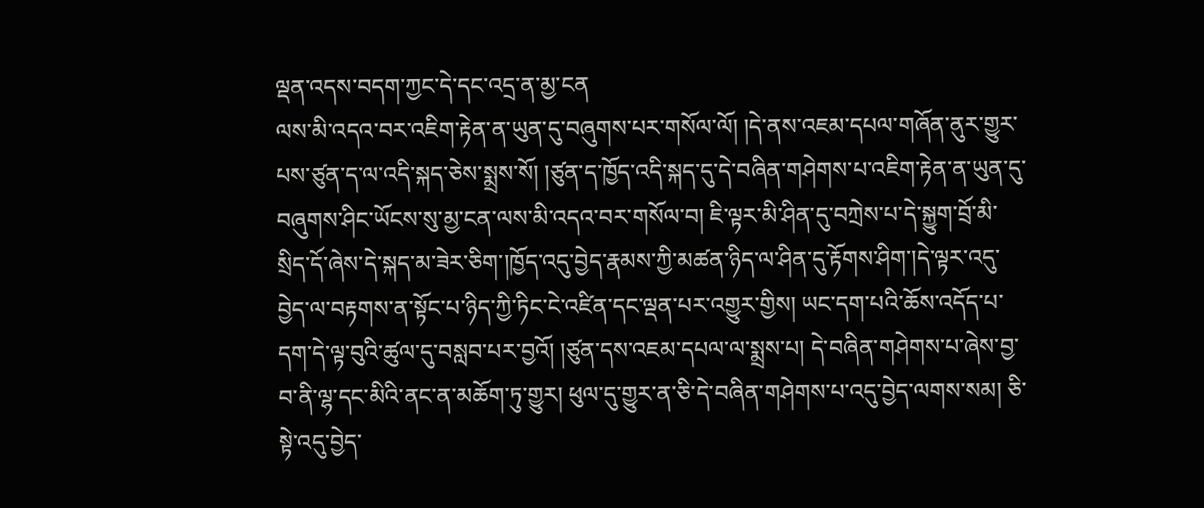ལྡན་འདས་བདག་ཀྱང་དེ་དང་འདྲ་ན་མྱ་ངན
ལས་མི་འདའ་བར་འཇིག་རྟེན་ན་ཡུན་དུ་བཞུགས་པར་གསོལ་ལོ། །དེ་ནས་འཇམ་དཔལ་གཞོན་ནུར་གྱུར་པས་ཙུན་ད་ལ་འདི་སྐད་ཅེས་སྨྲས་སོ། །ཙུན་ད་ཁྱོད་འདི་སྐད་དུ་དེ་བཞིན་གཤེགས་པ་འཇིག་རྟེན་ན་ཡུན་དུ་བཞུགས་ཤིང་ཡོངས་སུ་མྱ་ངན་ལས་མི་འདའ་བར་གསོལ་བ། ཇི་ལྟར་མི་ཤིན་དུ་བཀྲེས་པ་དེ་སྐྱུག་བྲོ་མི་སྲིད་དོ་ཞེས་དེ་སྐད་མ་ཟེར་ཅིག་།ཁྱོད་འདུ་བྱེད་རྣམས་ཀྱི་མཚན་ཉིད་ལ་ཤིན་དུ་རྟོགས་ཤིག་།དེ་ལྟར་འདུ་བྱེད་ལ་བརྟགས་ན་སྟོང་པ་ཉིད་ཀྱི་ཏིང་ངེ་འཛིན་དང་ལྡན་པར་འགྱུར་གྱིས། ཡང་དག་པའི་ཆོས་འདོད་པ་དག་དེ་ལྟ་བུའི་ཚུལ་དུ་བསླབ་པར་བྱའོ། །ཙུན་དས་འཇམ་དཔལ་ལ་སྨྲས་པ། དེ་བཞིན་གཤེགས་པ་ཞེས་བྱ་བ་ནི་ལྷ་དང་མིའི་ནང་ན་མཆོག་ཏུ་གྱུར། ཕུལ་དུ་གྱུར་ན་ཅི་དེ་བཞིན་གཤེགས་པ་འདུ་བྱེད་ལགས་སམ། ཅི་སྟེ་འདུ་བྱེད་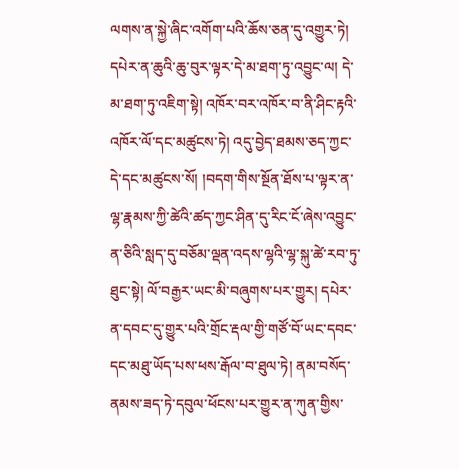ལགས་ན་སྐྱེ་ཞིང་འགོག་པའི་ཆོས་ཅན་དུ་འགྱུར་ཏེ། དཔེར་ན་ཆུའི་ཆུ་བུར་ལྟར་དེ་མ་ཐག་ཏུ་འབྱུང་ལ། དེ་མ་ཐག་ཏུ་འཇིག་སྟེ། འཁོར་བར་འཁོར་བ་ནི་ཤིང་རྟའི་འཁོར་ལོ་དང་མཚུངས་ཏེ། འདུ་བྱེད་ཐམས་ཅད་ཀྱང་དེ་དང་མཚུངས་སོ། །བདག་གིས་སྔོན་ཐོས་པ་ལྟར་ན་ལྷ་རྣམས་ཀྱི་ཚེའི་ཚད་ཀྱང་ཤིན་དུ་རིང་ངོ་ཞེས་འབྱུང་ན་ཅིའི་སླད་དུ་བཅོམ་ལྡན་འདས་ལྷའི་ལྷ་སྐུ་ཚེ་རབ་ཏུ་ཐུང་སྟེ། ལོ་བརྒྱར་ཡང་མི་བཞུགས་པར་གྱུར། དཔེར་ན་དབང་དུ་གྱུར་པའི་གྲོང་རྡལ་གྱི་གཙོ་བོ་ཡང་དབང་དང་མཐུ་ཡོད་པས་ཕས་རྒོལ་བ་ཐུལ་ཏེ། ནམ་བསོད་ནམས་ཟད་ཏེ་དབུལ་ཕོངས་པར་གྱུར་ན་ཀུན་གྱིས་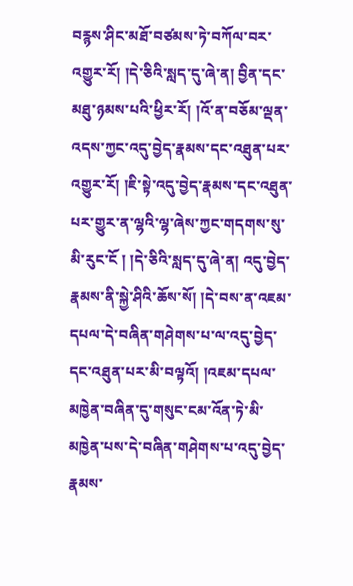བརྙས་ཤིང་མཐོ་བཙམས་ཏེ་བཀོལ་བར་འགྱུར་རོ། །དེ་ཅིའི་སླད་དུ་ཞེ་ན། བྱིན་དང་མཐུ་ཉམས་པའི་ཕྱིར་རོ། །འོ་ན་བཅོམ་ལྡན་འདས་ཀྱང་འདུ་བྱེད་རྣམས་དང་འཐུན་པར་འགྱུར་རོ། །ཇི་སྟེ་འདུ་བྱེད་རྣམས་དང་འཐུན་པར་གྱུར་ན་ལྷའི་ལྷ་ཞེས་ཀྱང་གདགས་སུ་མི་རུང་ངོ ། །དེ་ཅིའི་སླད་དུ་ཞེ་ན། འདུ་བྱེད་རྣམས་ནི་སྐྱེ་ཤིའི་ཆོས་སོ། །དེ་བས་ན་འཇམ་དཔལ་དེ་བཞིན་གཤེགས་པ་ལ་འདུ་བྱེད་དང་འཐུན་པར་མི་བལྟའོ། །འཇམ་དཔལ་མཁྱེན་བཞིན་དུ་གསུང་ངམ་འོན་ཏེ་མི་མཁྱེན་པས་དེ་བཞིན་གཤེགས་པ་འདུ་བྱེད་རྣམས་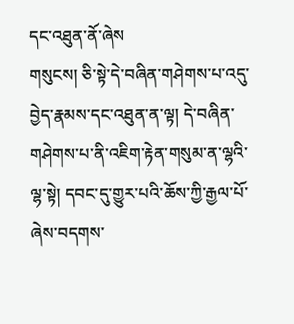དང་འཐུན་ནོ་ཞེས
གསུངས། ཅི་སྟེ་དེ་བཞིན་གཤེགས་པ་འདུ་བྱེད་རྣམས་དང་འཐུན་ན་ལྟ། དེ་བཞིན་གཤེགས་པ་ནི་འཇིག་རྟེན་གསུམ་ན་ལྷའི་ལྷ་སྟེ། དབང་དུ་གྱུར་པའི་ཆོས་ཀྱི་རྒྱལ་པོ་ཞེས་བདགས་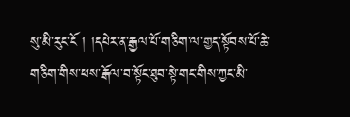སུ་མི་རུང་ངོ ། །དཔེར་ན་རྒྱལ་པོ་གཅིག་ལ་གྱད་སྟོབས་པོ་ཆེ་གཅིག་གིས་ཕས་རྒོལ་བ་སྟོང་ཐུབ་སྟེ་གང་གིས་ཀྱང་མི་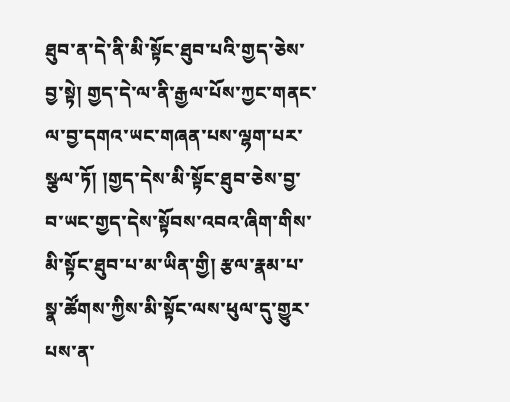ཐུབ་ན་དེ་ནི་མི་སྟོང་ཐུབ་པའི་གྱད་ཅེས་བྱ་སྟེ། གྱད་དེ་ལ་ནི་རྒྱལ་པོས་ཀྱང་གནང་ལ་བྱ་དགའ་ཡང་གཞན་པས་ལྷག་པར་སྩལ་ཏོ། །གྱད་དེས་མི་སྟོང་ཐུབ་ཅེས་བྱ་བ་ཡང་གྱད་དེས་སྟོབས་འབའ་ཞིག་གིས་མི་སྟོང་ཐུབ་པ་མ་ཡིན་གྱི། རྩལ་རྣམ་པ་སྣ་ཚོགས་ཀྱིས་མི་སྟོང་ལས་ཕུལ་དུ་གྱུར་པས་ན་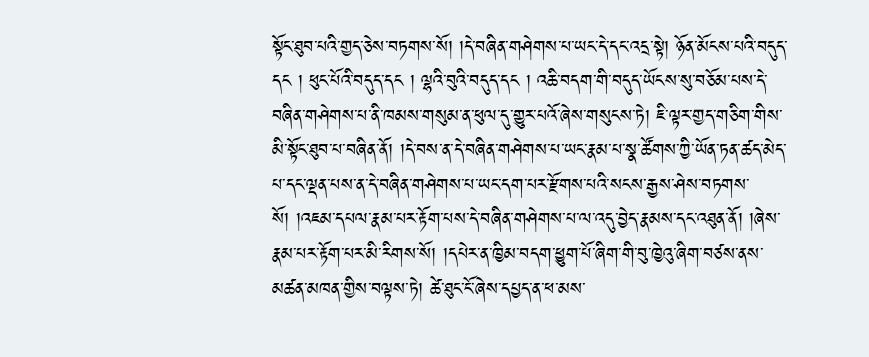སྟོང་ཐུབ་པའི་གྱད་ཅེས་བཏགས་སོ། །དེ་བཞིན་གཤེགས་པ་ཡང་དེ་དང་འདྲ་སྟེ། ཉོན་མོངས་པའི་བདུད་དང ། ཕུང་པོའི་བདུད་དང ། ལྷའི་བུའི་བདུད་དང ། འཆི་བདག་གི་བདུད་ཡོངས་སུ་བཅོམ་པས་དེ་བཞིན་གཤེགས་པ་ནི་ཁམས་གསུམ་ན་ཕུལ་དུ་གྱུར་པའོ་ཞེས་གསུངས་ཏེ། ཇི་ལྟར་གྱད་གཅིག་གིས་མི་སྟོང་ཐུབ་པ་བཞིན་ནོ། །དེ་བས་ན་དེ་བཞིན་གཤེགས་པ་ཡང་རྣམ་པ་སྣ་ཚོགས་ཀྱི་ཡོན་ཏན་ཚད་མེད་པ་དང་ལྡན་པས་ན་དེ་བཞིན་གཤེགས་པ་ཡང་དག་པར་རྫོགས་པའི་སངས་རྒྱས་ཤེས་བཏགས་སོ། །འཇམ་དཔལ་རྣམ་པར་རྟོག་པས་དེ་བཞིན་གཤེགས་པ་ལ་འདུ་བྱེད་རྣམས་དང་འཐུན་ནོ། །ཞེས་རྣམ་པར་རྟོག་པར་མི་རིགས་སོ། །དཔེར་ན་ཁྱིམ་བདག་ཕྱུག་པོ་ཞིག་གི་བུ་ཁྱེའུ་ཞིག་བཙས་ནས་མཚན་མཁན་གྱིས་བལྟས་ཏེ། ཚེ་ཐུང་ངོ་ཞེས་དཔྱད་ན་ཕ་མས་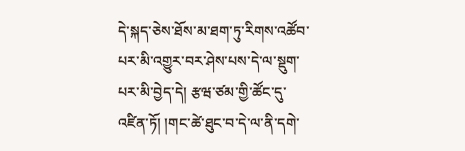དེ་སྐད་ཅེས་ཐོས་མ་ཐག་ཏུ་རིགས་འཚོབ་པར་མི་འགྱུར་བར་ཤེས་པས་དེ་ལ་སྡུག་པར་མི་བྱེད་དེ། རྩཝ་ཙམ་གྱི་ཚོང་དུ་འཛིན་ཏོ། །གང་ཚེ་ཐུང་བ་དེ་ལ་ནི་དགེ་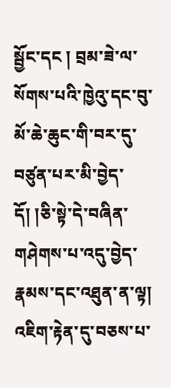སྦྱོང་དང ། བྲམ་ཟེ་ལ་སོགས་པའི་ཁྱེའུ་དང་བུ་མོ་ཆེ་ཆུང་གི་བར་དུ་བཙུན་པར་མི་བྱེད་དོ། །ཅི་སྟེ་དེ་བཞིན་གཤེགས་པ་འདུ་བྱེད་རྣམས་དང་འཐུན་ན་ལྟ། འཇིག་རྟེན་དུ་བཅས་པ་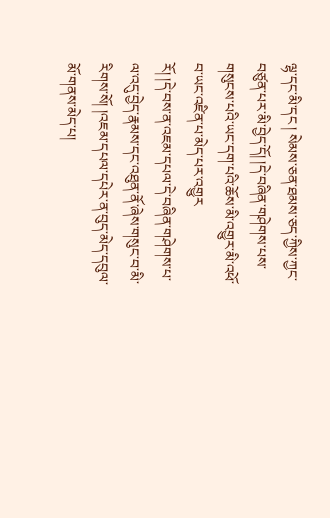ལྷ་དང་མི་དང ། སེམས་ཅན་ཐམས་ཅད་ཀྱིས་ཀྱང་བཙུན་པར་མི་བྱེད་དོ། །དེ་བཞིན་གཤེགས་པས་གསུངས་པའི་ཡང་དག་པའི་ཆོས་མི་འགྱུར་མི་འཕོ་བ་ཡང་འཛིན་པ་མེད་པར་འགྱུར
རོ། །དེ་བས་ན་འཇམ་དཔལ་དེ་བཞིན་གཤེགས་པ་ལ་འདུ་བྱེད་རྣམས་དང་འཐུན་ནོ་ཞེས་གསུང་བ་མི་རིགས་སོ། །འཇམ་དཔལ་དཔེར་ན་བུད་མེད་དབུལ་མོ་གནས་མེད་པ།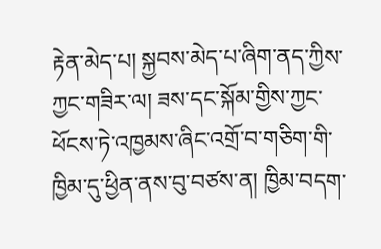རྟེན་མེད་པ། སྐྱབས་མེད་པ་ཞིག་ནད་ཀྱིས་ཀྱང་གཟིར་ལ། ཟས་དང་སྐོམ་གྱིས་ཀྱང་ཕོངས་ཏེ་འཁྱམས་ཞིང་འགྲོ་བ་གཅིག་གི་ཁྱིམ་དུ་ཕྱིན་ནས་བུ་བཙས་ན། ཁྱིམ་བདག་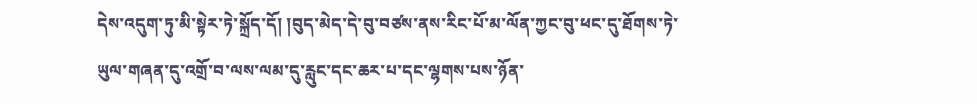དེས་འདུག་ཏུ་མི་སྟེར་ཏེ་སྐྲོད་དོ། །བུད་མེད་དེ་བུ་བཙས་ནས་རིང་པོ་མ་ལོན་ཀྱང་བུ་ཕང་དུ་ཐོགས་ཏེ་ཡུལ་གཞན་དུ་འགྲོ་བ་ལས་ལམ་དུ་རླུང་དང་ཆར་པ་དང་ལྷགས་པས་ཉོན་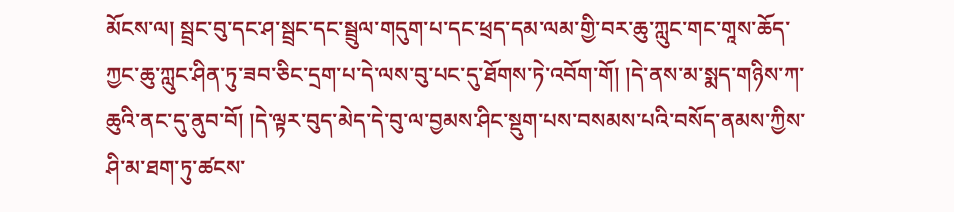མོངས་ལ། སྦྲང་བུ་དང་ཤ་སྦྲང་དང་སྦྲུལ་གདུག་པ་དང་ཕྲད་དམ་ལམ་གྱི་བར་ཆུ་ཀླུང་གང་གཱས་ཆོད་ཀྱང་ཆུ་ཀླུང་ཤིན་ཏུ་ཟབ་ཅིང་དྲག་པ་དེ་ལས་བུ་པང་དུ་ཐོགས་ཏེ་འབོག་གོ། །དེ་ནས་མ་སྨད་གཉིས་ཀ་ཆུའི་ནང་དུ་ནུབ་བོ། །དེ་ལྟར་བུད་མེད་དེ་བུ་ལ་བྱམས་ཤིང་སྡུག་པས་བསམས་པའི་བསོད་ནམས་ཀྱིས་ཤི་མ་ཐག་ཏུ་ཚངས་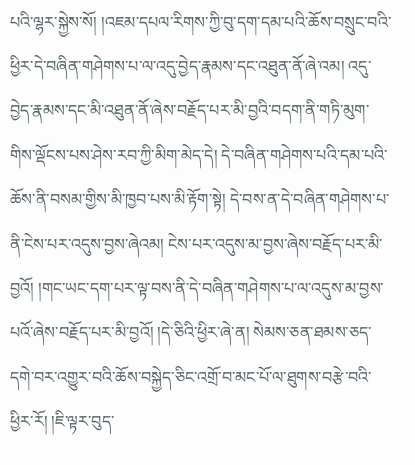པའི་ལྷར་སྐྱེས་སོ། །འཇམ་དཔལ་རིགས་ཀྱི་བུ་དག་དམ་པའི་ཆོས་བསྲུང་བའི་ཕྱིར་དེ་བཞིན་གཤེགས་པ་ལ་འདུ་བྱེད་རྣམས་དང་འཐུན་ནོ་ཞེ་འམ། འདུ་བྱེད་རྣམས་དང་མི་འཐུན་ནོ་ཞེས་བརྗོད་པར་མི་བྱའི་བདག་ནི་གཏི་མུག་གིས་ལྡོངས་པས་ཤེས་རབ་ཀྱི་མིག་མེད་དེ། དེ་བཞིན་གཤེགས་པའི་དམ་པའི་ཆོས་ནི་བསམ་གྱིས་མི་ཁྱབ་པས་མི་རྟོག་སྟེ། དེ་བས་ན་དེ་བཞིན་གཤེགས་པ་ནི་ངེས་པར་འདུས་བྱས་ཞེའམ། ངེས་པར་འདུས་མ་བྱས་ཞེས་བརྗོད་པར་མི་བྱའོ། །གང་ཡང་དག་པར་ལྟ་བས་ནི་དེ་བཞིན་གཤེགས་པ་ལ་འདུས་མ་བྱས་པའོ་ཞེས་བརྗོད་པར་མི་བྱའོ། །དེ་ཅིའི་ཕྱིར་ཞེ་ན། སེམས་ཅན་ཐམས་ཅད་དགེ་བར་འགྱུར་བའི་ཆོས་བསྐྱེད་ཅིང་འགྲོ་བ་མང་པོ་ལ་ཐུགས་བརྩེ་བའི་ཕྱིར་རོ། །ཇི་ལྟར་བུད་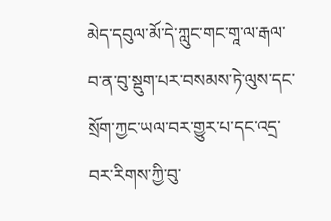མེད་དབུལ་མོ་དེ་ཀླུང་གང་གཱ་ལ་རྒལ་བ་ན་བུ་སྡུག་པར་བསམས་ཏེ་ལུས་དང་སྲོག་ཀྱང་ཡལ་བར་གྱུར་པ་དང་འདྲ་བར་རིགས་ཀྱི་བུ་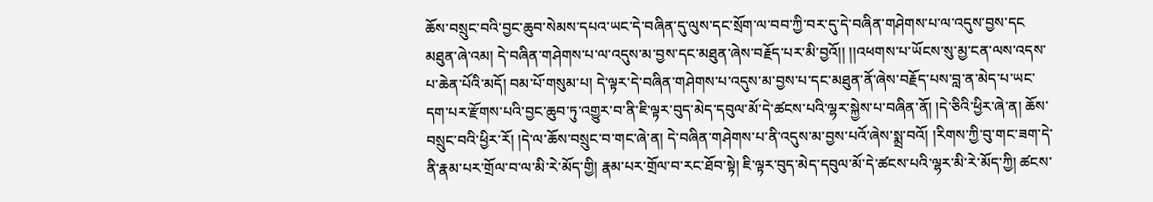ཆོས་བསྲུང་བའི་བྱང་ཆུབ་སེམས་དཔའ་ཡང་དེ་བཞིན་དུ་ལུས་དང་སྲོག་ལ་བབ་ཀྱི་བར་དུ་དེ་བཞིན་གཤེགས་པ་ལ་འདུས་བྱས་དང
མཐུན་ཞེ་འམ། དེ་བཞིན་གཤེགས་པ་ལ་འདུས་མ་བྱས་དང་མཐུན་ཞེས་བརྗོད་པར་མི་བྱའོ།། །།འཕགས་པ་ཡོངས་སུ་མྱ་ངན་ལས་འདས་པ་ཆེན་པོའི་མདོ། བམ་པོ་གསུམ་པ། དེ་ལྟར་དེ་བཞིན་གཤེགས་པ་འདུས་མ་བྱས་པ་དང་མཐུན་ནོ་ཞེས་བརྗོད་པས་བླ་ན་མེད་པ་ཡང་དག་པར་རྫོགས་པའི་བྱང་ཆུབ་ཏུ་འགྱུར་བ་ནི་ཇི་ལྟར་བུད་མེད་དབུལ་མོ་དེ་ཚངས་པའི་ལྷར་སྐྱེས་པ་བཞིན་ནོ། །དེ་ཅིའི་ཕྱིར་ཞེ་ན། ཆོས་བསྲུང་བའི་ཕྱིར་རོ། །དེ་ལ་ཆོས་བསྲུང་བ་གང་ཞེ་ན། དེ་བཞིན་གཤེགས་པ་ནི་འདུས་མ་བྱས་པའོ་ཞེས་སྨྲ་བའོ། །རིགས་ཀྱི་བུ་གང་ཟག་དེ་ནི་རྣམ་པར་གྲོལ་བ་ལ་མི་རེ་མོད་གྱི། རྣམ་པར་གྲོལ་བ་རང་ཐོབ་སྟེ། ཇི་ལྟར་བུད་མེད་དབུལ་མོ་དེ་ཚངས་པའི་ལྷར་མི་རེ་མོད་ཀྱི། ཚངས་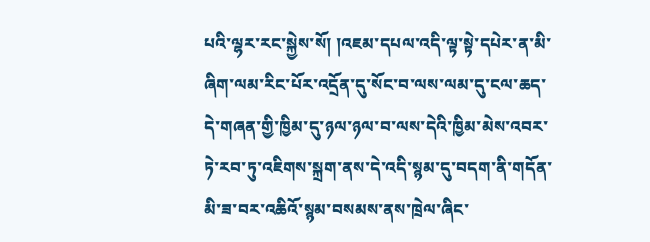པའི་ལྷར་རང་སྐྱེས་སོ། །འཇམ་དཔལ་འདི་ལྟ་སྟེ་དཔེར་ན་མི་ཞིག་ལམ་རིང་པོར་འདྲོན་དུ་སོང་བ་ལས་ལམ་དུ་ངལ་ཆད་དེ་གཞན་གྱི་ཁྱིམ་དུ་ཉལ་ཉལ་བ་ལས་དེའི་ཁྱིམ་མེས་འབར་ཏེ་རབ་ཏུ་འཇིགས་སྐྲག་ནས་དེ་འདི་སྙམ་དུ་བདག་ནི་གདོན་མི་ཟ་བར་འཆིའོ་སྙམ་བསམས་ནས་ཁྲེལ་ཞིང་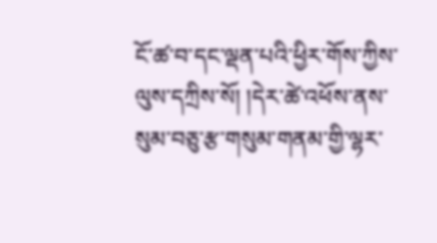ངོ་ཚ་བ་དང་ལྡན་པའི་ཕྱིར་གོས་ཀྱིས་ལུས་དཀྲིས་སོ། །དེར་ཚེ་འཕོས་ནས་སུམ་བཅུ་རྩ་གསུམ་གནམ་གྱི་ལྷར་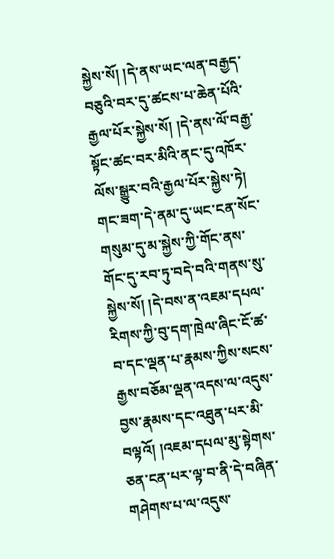སྐྱེས་སོ། །དེ་ནས་ཡང་ལན་བརྒྱད་བཅུའི་བར་དུ་ཚངས་པ་ཆེན་པོའི་རྒྱལ་པོར་སྐྱེས་སོ། །དེ་ནས་ལོ་བརྒྱ་སྟོང་ཚང་བར་མིའི་ནང་དུ་འཁོར་ལོས་སྒྱུར་བའི་རྒྱལ་པོར་སྐྱེས་ཏེ། གང་ཟག་དེ་ནམ་དུ་ཡང་ངན་སོང་གསུམ་དུ་མ་སྐྱེས་ཀྱི་གོང་ནས་གོང་དུ་རབ་ཏུ་བདེ་བའི་གནས་སུ་སྐྱེས་སོ། །དེ་བས་ན་འཇམ་དཔལ་རིགས་ཀྱི་བུ་དག་ཁྲེལ་ཞིང་ངོ་ཚ་བ་དང་ལྡན་པ་རྣམས་ཀྱིས་སངས་རྒྱས་བཅོམ་ལྡན་འདས་ལ་འདུས་བྱས་རྣམས་དང་འཐུན་པར་མི་བལྟའོ། །འཇམ་དཔལ་མུ་སྟེགས་ཅན་ངན་པར་ལྟ་བ་ནི་དེ་བཞིན་གཤེགས་པ་ལ་འདུས་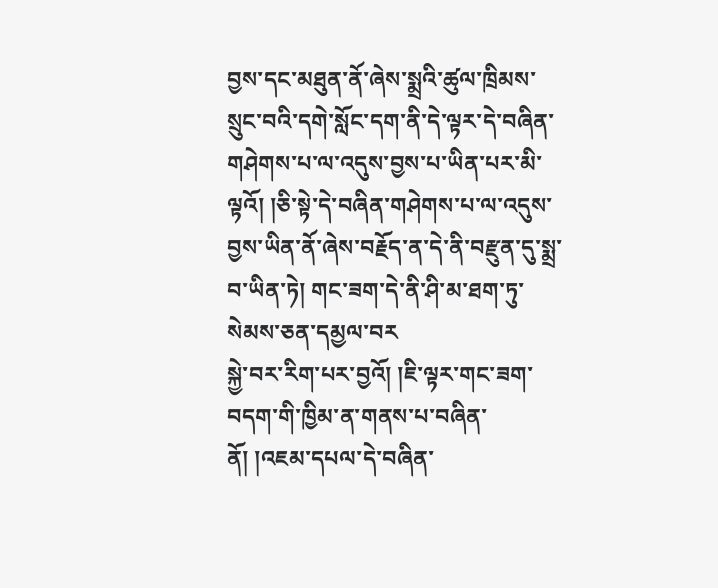བྱས་དང་མཐུན་ནོ་ཞེས་སྨྲའི་ཚུལ་ཁྲིམས་སྲུང་བའི་དགེ་སློང་དག་ནི་དེ་ལྟར་དེ་བཞིན་གཤེགས་པ་ལ་འདུས་བྱས་པ་ཡིན་པར་མི་ལྟའོ། །ཅི་སྟེ་དེ་བཞིན་གཤེགས་པ་ལ་འདུས་བྱས་ཡིན་ནོ་ཞེས་བརྗོད་ན་དེ་ནི་བརྫུན་དུ་སྨྲ་བ་ཡིན་ཏེ། གང་ཟག་དེ་ནི་ཤི་མ་ཐག་ཏུ་སེམས་ཅན་དམྱལ་བར
སྐྱེ་བར་རིག་པར་བྱའོ། །ཇི་ལྟར་གང་ཟག་བདག་གི་ཁྱིམ་ན་གནས་པ་བཞིན་ནོ། །འཇམ་དཔལ་དེ་བཞིན་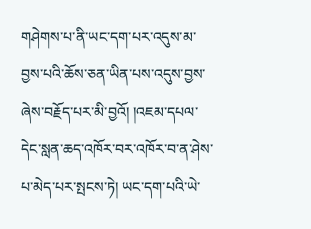གཤེགས་པ་ནི་ཡང་དག་པར་འདུས་མ་བྱས་པའི་ཆོས་ཅན་ཡིན་པས་འདུས་བྱས་ཞེས་བརྗོད་པར་མི་བྱའོ། །འཇམ་དཔལ་དེང་སླན་ཆད་འཁོར་བར་འཁོར་བ་ན་ཤེས་པ་མེད་པར་སྤངས་ཏེ། ཡང་དག་པའི་ཡེ་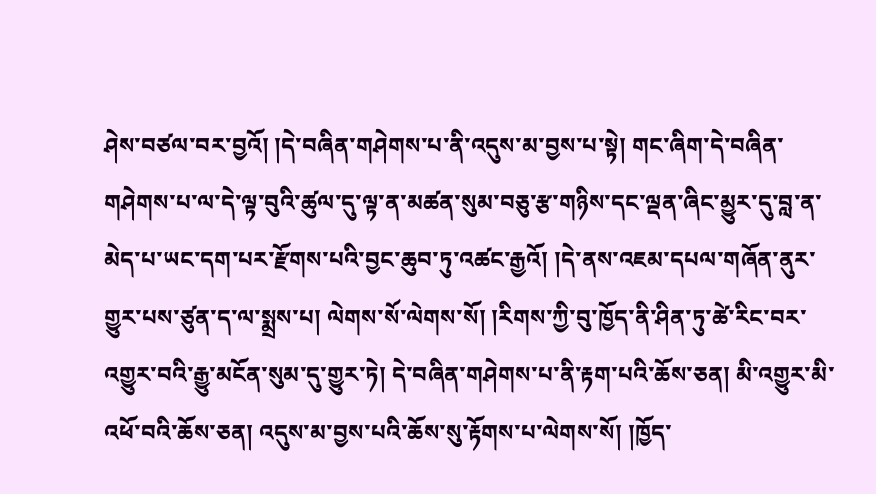ཤེས་བཙལ་བར་བྱའོ། །དེ་བཞིན་གཤེགས་པ་ནི་འདུས་མ་བྱས་པ་སྟེ། གང་ཞིག་དེ་བཞིན་གཤེགས་པ་ལ་དེ་ལྟ་བུའི་ཚུལ་དུ་ལྟ་ན་མཚན་སུམ་བཅུ་རྩ་གཉིས་དང་ལྡན་ཞིང་མྱུར་དུ་བླ་ན་མེད་པ་ཡང་དག་པར་རྫོགས་པའི་བྱང་ཆུབ་ཏུ་འཚང་རྒྱའོ། །དེ་ནས་འཇམ་དཔལ་གཞོན་ནུར་གྱུར་པས་ཙུན་ད་ལ་སྨྲས་པ། ལེགས་སོ་ལེགས་སོ། །རིགས་ཀྱི་བུ་ཁྱོད་ནི་ཤིན་ཏུ་ཚེ་རིང་བར་འགྱུར་བའི་རྒྱུ་མངོན་སུམ་དུ་གྱུར་ཏེ། དེ་བཞིན་གཤེགས་པ་ནི་རྟག་པའི་ཆོས་ཅན། མི་འགྱུར་མི་འཕོ་བའི་ཆོས་ཅན། འདུས་མ་བྱས་པའི་ཆོས་སུ་རྟོགས་པ་ལེགས་སོ། །ཁྱོད་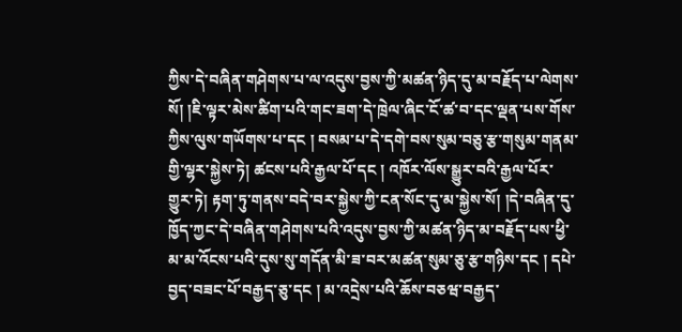ཀྱིས་དེ་བཞིན་གཤེགས་པ་ལ་འདུས་བྱས་ཀྱི་མཚན་ཉིད་དུ་མ་བརྗོད་པ་ལེགས་སོ། །ཇི་ལྟར་མེས་ཚིག་པའི་གང་ཟག་དེ་ཁྲེལ་ཞིང་ངོ་ཚ་བ་དང་ལྡན་པས་གོས་ཀྱིས་ལུས་གཡོགས་པ་དང ། བསམ་པ་དེ་དགེ་བས་སུམ་བཅུ་རྩ་གསུམ་གནམ་གྱི་ལྷར་སྐྱེས་ཏེ། ཚངས་པའི་རྒྱལ་པོ་དང ། འཁོར་ལོས་སྒྱུར་བའི་རྒྱལ་པོར་གྱུར་ཏེ། རྟག་ཏུ་གནས་བདེ་བར་སྐྱེས་ཀྱི་ངན་སོང་དུ་མ་སྐྱེས་སོ། །དེ་བཞིན་དུ་ཁྱོད་ཀྱང་དེ་བཞིན་གཤེགས་པའི་འདུས་བྱས་ཀྱི་མཚན་ཉིད་མ་བརྗོད་པས་ཕྱི་མ་མ་འོངས་པའི་དུས་སུ་གདོན་མི་ཟ་བར་མཚན་སུམ་ཅུ་རྩ་གཉིས་དང ། དཔེ་བྱད་བཟང་པོ་བརྒྱད་ཅུ་དང ། མ་འདྲེས་པའི་ཆོས་བཅཝ་བརྒྱད་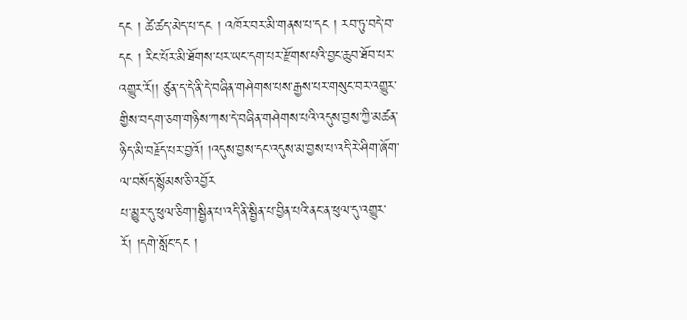དང ། ཚེ་ཚད་མེད་པ་དང ། འཁོར་བར་མི་གནས་པ་དང ། རབ་ཏུ་བདེ་བ་དང ། རིང་པོར་མི་ཐོགས་པར་ཡང་དག་པར་རྫོགས་པའི་བྱང་ཆུབ་ཐོབ་པར་འགྱུར་རོ།། ཙུན་ད་དེ་ནི་དེ་བཞིན་གཤེགས་པས་རྒྱས་པར་གསུང་བར་འགྱུར་གྱིས་བདག་ཅག་གཉིས་ཀས་དེ་བཞིན་གཤེགས་པའི་འདུས་བྱས་ཀྱི་མཚན་ཉིད་མི་བརྗོད་པར་བྱའོ། །འདུས་བྱས་དང་འདུས་མ་བྱས་པ་འདི་རེ་ཤིག་ཞོག་ལ་བསོད་སྙོམས་ཅི་འབྱོར
པ་མྱུར་དུ་ཕུལ་ཅིག་།སྦྱིན་པ་འདི་ནི་སྦྱིན་པ་བྱིན་པའི་ནང་ན་ཕུལ་དུ་འགྱུར་རོ། །དགེ་སློང་དང །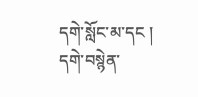དགེ་སློང་མ་དང ། དགེ་བསྙེན་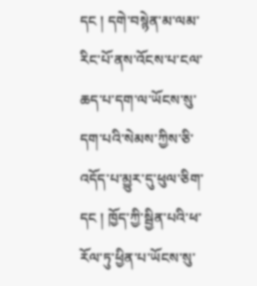དང ། དགེ་བསྙེན་མ་ལམ་རིང་པོ་ནས་འོངས་པ་ངལ་ཆད་པ་དག་ལ་ཡོངས་སུ་དག་པའི་སེམས་ཀྱིས་ཅི་འདོད་པ་མྱུར་དུ་ཕུལ་ཅིག་དང ། ཁྱོད་ཀྱི་སྦྱིན་པའི་ཕ་རོལ་ཏུ་ཕྱིན་པ་ཡོངས་སུ་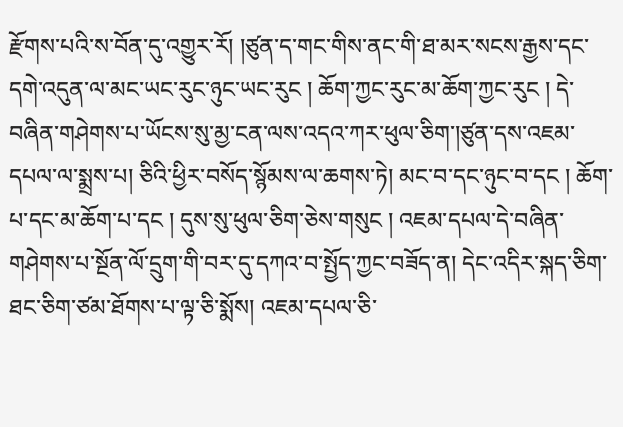རྫོགས་པའི་ས་བོན་དུ་འགྱུར་རོ། །ཙུན་ད་གང་གིས་ནང་གི་ཐ་མར་སངས་རྒྱས་དང་དགེ་འདུན་ལ་མང་ཡང་རུང་ཉུང་ཡང་རུང ། ཆོག་ཀྱང་རུང་མ་ཆོག་ཀྱང་རུང ། དེ་བཞིན་གཤེགས་པ་ཡོངས་སུ་མྱ་ངན་ལས་འདའ་ཀར་ཕུལ་ཅིག་།ཙུན་དས་འཇམ་དཔལ་ལ་སྨྲས་པ། ཅིའི་ཕྱིར་བསོད་སྙོམས་ལ་ཆགས་ཏེ། མང་བ་དང་ཉུང་བ་དང ། ཆོག་པ་དང་མ་ཆོག་པ་དང ། དུས་སུ་ཕུལ་ཅིག་ཅེས་གསུང ། འཇམ་དཔལ་དེ་བཞིན་གཤེགས་པ་སྔོན་ལོ་དྲུག་གི་བར་དུ་དཀའ་བ་སྤྱོད་ཀྱང་བཟོད་ན། དེང་འདིར་སྐད་ཅིག་ཐང་ཅིག་ཙམ་ཐོགས་པ་ལྟ་ཅི་སྨོས། འཇམ་དཔལ་ཅི་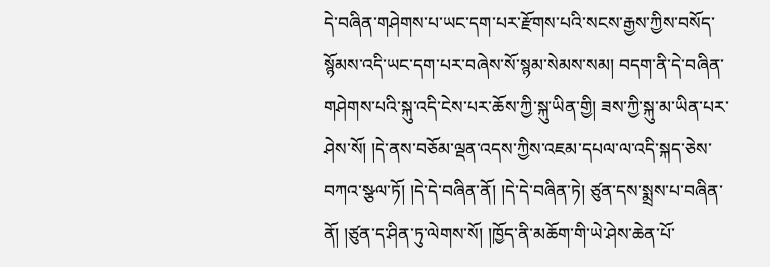དེ་བཞིན་གཤེགས་པ་ཡང་དག་པར་རྫོགས་པའི་སངས་རྒྱས་ཀྱིས་བསོད་སྙོམས་འདི་ཡང་དག་པར་བཞེས་སོ་སྙམ་སེམས་སམ། བདག་ནི་དེ་བཞིན་གཤེགས་པའི་སྐུ་འདི་ངེས་པར་ཆོས་ཀྱི་སྐུ་ཡིན་གྱི། ཟས་ཀྱི་སྐུ་མ་ཡིན་པར་ཤེས་སོ། །དེ་ནས་བཅོམ་ལྡན་འདས་ཀྱིས་འཇམ་དཔལ་ལ་འདི་སྐད་ཅེས་བཀའ་སྩལ་ཏོ། །དེ་དེ་བཞིན་ནོ། །དེ་དེ་བཞིན་ཏེ། ཙུན་དས་སྨྲས་པ་བཞིན་ནོ། །ཙུན་ད་ཤིན་ཏུ་ལེགས་སོ། །ཁྱོད་ནི་མཆོག་གི་ཡེ་ཤེས་ཆེན་པོ་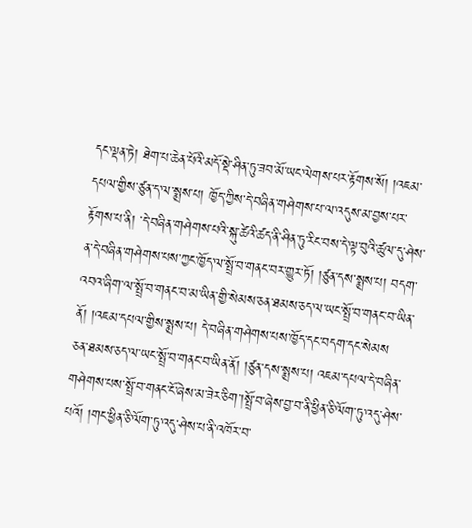དང་ལྡན་ཏེ། ཐེག་པ་ཆེན་པོའི་མདོ་སྡེ་ཤིན་ཏུ་ཟབ་མོ་ཡང་ལེགས་པར་རྟོགས་སོ། །འཇམ་དཔལ་གྱིས་ཙུན་ད་ལ་སྨྲས་པ། ཁྱོད་ཀྱིས་དེ་བཞིན་གཤེགས་པ་ལ་འདུས་མ་བྱས་པར་རྟོགས་པ་ནི། ་དེ་བཞིན་གཤེགས་པའི་སྐུ་ཚེའི་ཚད་ནི་ཤིན་ཏུ་རིང་བས་དེ་ལྟ་བུའི་ཚུལ་དུ་ཤེས་ན་དེ་བཞིན་གཤེགས་པས་ཀྱང་ཁྱོད་ལ་སྤྲོ་བ་གནང་བར་གྱུར་ཏོ། །ཙུན་དས་སྨྲས་པ། བདག་འབའ་ཞིག་ལ་སྤྲོ་བ་གནང་བ་མ་ཡིན་གྱི་སེམས་ཅན་ཐམས་ཅད་ལ་ཡང་སྤྲོ་བ་གནང་བ་ཡིན་ནོ། །འཇམ་དཔལ་གྱིས་སྨྲས་པ། དེ་བཞིན་གཤེགས་པས་ཁྱོད་དང་བདག་དང་སེམས
ཅན་ཐམས་ཅད་ལ་ཡང་སྤྲོ་བ་གནང་བ་ཡིན་ནོ། །ཙུན་དས་སྨྲས་པ། འཇམ་དཔལ་དེ་བཞིན་གཤེགས་པས་སྤྲོ་བ་གནང་ངོ་ཞེས་མ་ཟེར་ཅིག་།སྤྲོ་བ་ཞེས་བྱ་བ་ནི་ཕྱིན་ཅི་ལོག་ཏུ་འདུ་ཤེས་པའོ། །གང་ཕྱིན་ཅི་ལོག་ཏུ་འདུ་ཤེས་པ་ནི་འཁོར་བ་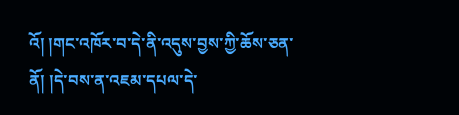འོ། །གང་འཁོར་བ་དེ་ནི་འདུས་བྱས་ཀྱི་ཆོས་ཅན་ནོ། །དེ་བས་ན་འཇམ་དཔལ་དེ་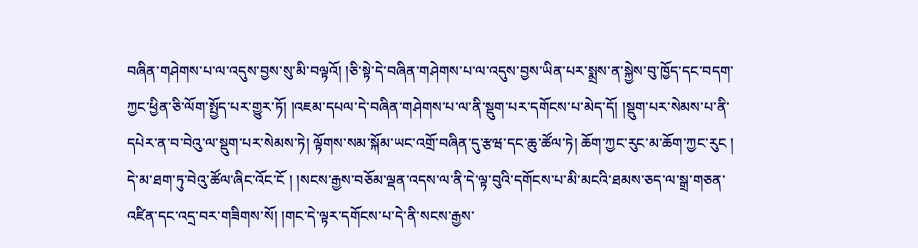བཞིན་གཤེགས་པ་ལ་འདུས་བྱས་སུ་མི་བལྟའོ། །ཅི་སྟེ་དེ་བཞིན་གཤེགས་པ་ལ་འདུས་བྱས་ཡིན་པར་སྨྲས་ན་སྐྱེས་བུ་ཁྱོད་དང་བདག་ཀྱང་ཕྱིན་ཅི་ལོག་སྤྱོད་པར་གྱུར་ཏོ། །འཇམ་དཔལ་དེ་བཞིན་གཤེགས་པ་ལ་ནི་སྡུག་པར་དགོངས་པ་མེད་དོ། །སྡུག་པར་སེམས་པ་ནི་དཔེར་ན་བ་བེའུ་ལ་སྡུག་པར་སེམས་ཏེ། ལྟོགས་སམ་སྐོམ་ཡང་འགྲོ་བཞིན་དུ་རྩཝ་དང་ཆུ་ཚོལ་ཏེ། ཆོག་ཀྱང་རུང་མ་ཆོག་ཀྱང་རུང ། དེ་མ་ཐག་ཏུ་བེའུ་ཚོལ་ཞིང་འོང་ངོ ། །སངས་རྒྱས་བཅོམ་ལྡན་འདས་ལ་ནི་དེ་ལྟ་བུའི་དགོངས་པ་མི་མངའི་ཐམས་ཅད་ལ་སྒྲ་གཅན་འཛིན་དང་འདྲ་བར་གཟིགས་སོ། །གང་དེ་ལྟར་དགོངས་པ་དེ་ནི་སངས་རྒྱས་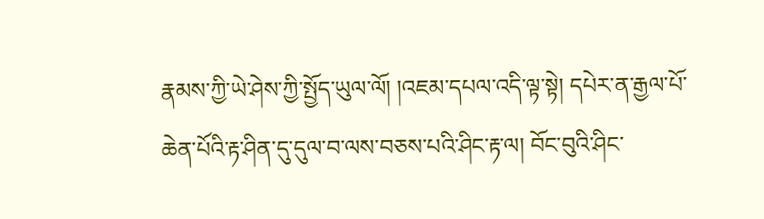རྣམས་ཀྱི་ཡེ་ཤེས་ཀྱི་སྤྱོད་ཡུལ་ལོ། །འཇམ་དཔལ་འདི་ལྟ་སྟེ། དཔེར་ན་རྒྱལ་པོ་ཆེན་པོའི་རྟ་ཤིན་དུ་དུལ་བ་ལས་བཅས་པའི་ཤིང་རྟ་ལ། བོང་བུའི་ཤིང་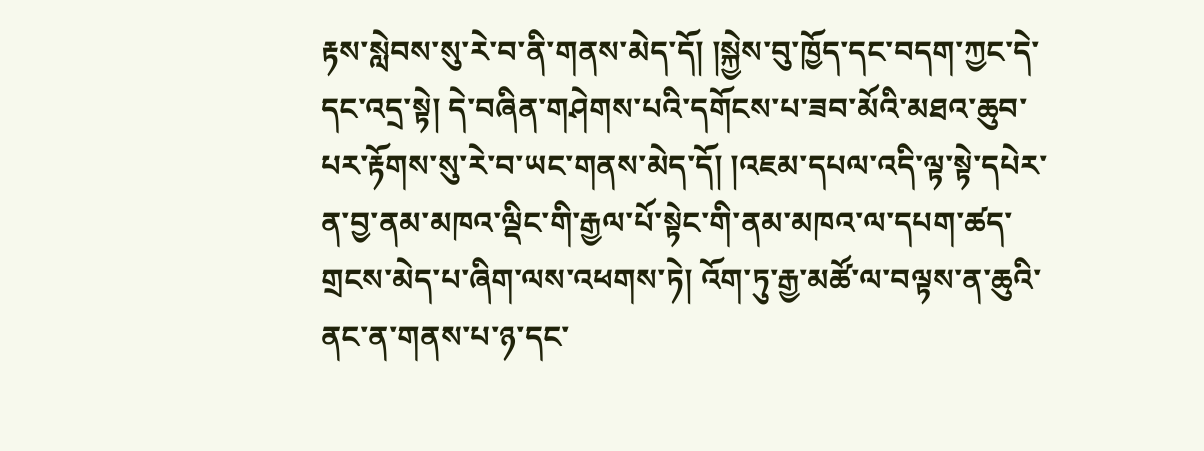རྟས་སླེབས་སུ་རེ་བ་ནི་གནས་མེད་དོ། །སྐྱེས་བུ་ཁྱོད་དང་བདག་ཀྱང་དེ་དང་འདྲ་སྟེ། དེ་བཞིན་གཤེགས་པའི་དགོངས་པ་ཟབ་མོའི་མཐའ་ཆུབ་པར་རྟོགས་སུ་རེ་བ་ཡང་གནས་མེད་དོ། །འཇམ་དཔལ་འདི་ལྟ་སྟེ་དཔེར་ན་བྱ་ནམ་མཁའ་ལྡིང་གི་རྒྱལ་པོ་སྟེང་གི་ནམ་མཁའ་ལ་དཔག་ཚད་གྲངས་མེད་པ་ཞིག་ལས་འཕགས་ཏེ། འོག་ཏུ་རྒྱ་མཚོ་ལ་བལྟས་ན་ཆུའི་ནང་ན་གནས་པ་ཉ་དང་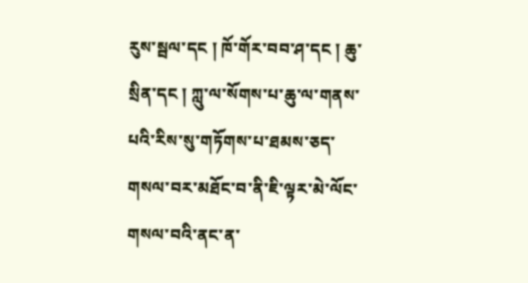རུས་སྦལ་དང ། ཁོ་གོར་བབ་ཤ་དང ། ཆུ་སྲིན་དང ། ཀླུ་ལ་སོགས་པ་ཆུ་ལ་གནས་པའི་རིས་སུ་གཏོགས་པ་ཐམས་ཅད་གསལ་བར་མཐོང་བ་ནི་ཇི་ལྟར་མེ་ལོང་གསལ་བའི་ནང་ན་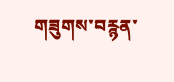གཟུགས་བརྙན་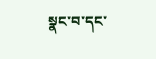སྣང་བ་དང་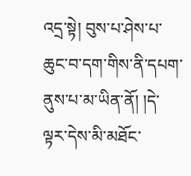འདྲ་སྟེ། བུས་པ་ཤེས་པ་ཆུང་བ་དག་གིས་ནི་དཔག་ནུས་པ་མ་ཡིན་ནོ། །དེ་ལྟར་དེས་མི་མཐོང་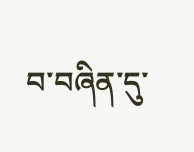བ་བཞིན་དུ་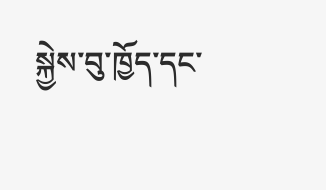སྐྱེས་བུ་ཁྱོད་དང་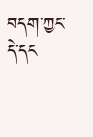བདག་ཀྱང་དེ་དང